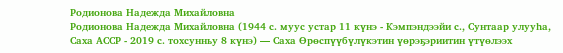Родионова Надежда Михайловна
Родионова Надежда Михайловна (1944 с. муус устар 11 күнэ - Кэмпэндээйи с., Сунтаар улууһа, Саха АССР - 2019 с. тохсунньу 8 күнэ) — Саха Өрөспүүбүлүкэтин үөрэҕэриитин үтүөлээх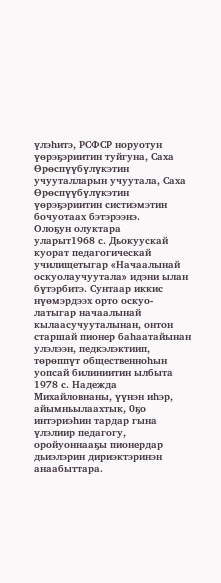үлэһитэ, РСФСР норуотун үөрэҕэриитин туйгуна, Саха Өрөспүүбүлүкэтин учууталларын учуутала, Саха Өрөспүүбүлүкэтин үөрэҕэриитин систиэмэтин бочуотаах бэтэрээнэ.
Олоҕун олуктара
уларыт1968 с. Дьокуускай куорат педагогическай училищетыгар «Начаалынай оскуолаучуутала» идэни ылан бүтэрбитэ. Сунтаар иккис нүөмэрдээх орто оскуо-латыгар начаалынай кылаасучууталынан, онтон старшай пионер баһаатайынан улэлээн, педкэлэктиип, төрөппүт общественноһын уопсай билиниитин ылбыта 1978 с. Надежда Михайловнаны, үүнэн иһэр, айымньылаахтык, 0ҕо интэриэһин тардар гына үлэлиир педагогу, оройуоннааҕы пионердар дьиэлэрин дириэктэринэн анаабыттара.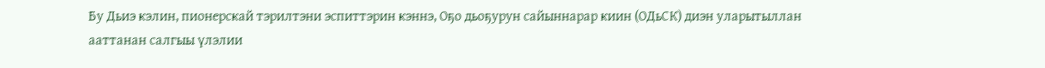Бу Дьиэ кэлин, пионерскай тэрилтэни эспиттэрин кэннэ, Оҕо дьоҕурун сайыннарар киин (ОДьСК) диэн уларытыллан ааттанан салгыы үлэлии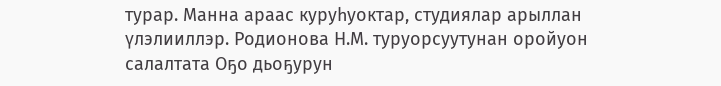турар. Манна араас куруһуоктар, студиялар арыллан үлэлииллэр. Родионова Н.М. туруорсуутунан оройуон салалтата Оҕо дьоҕурун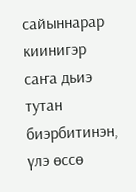сайыннарар киинигэр саҥа дьиэ тутан биэрбитинэн, үлэ өссө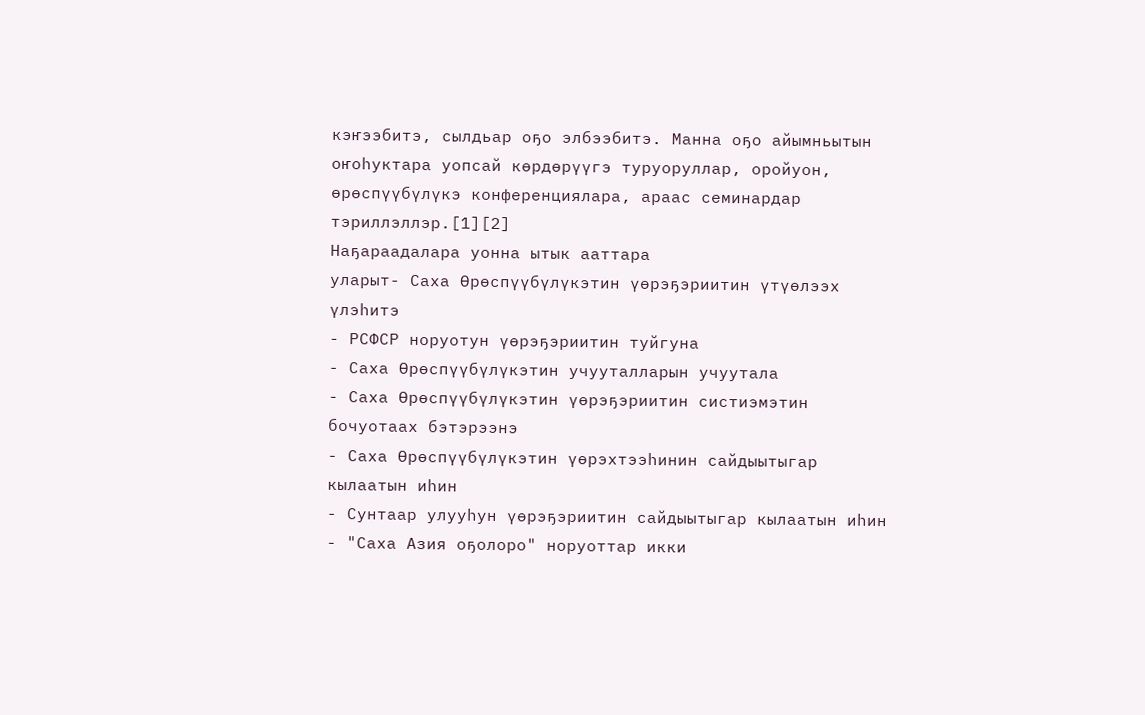кэҥээбитэ, сылдьар oҕo элбээбитэ. Манна oҕo айымньытын оҥоһуктара уопсай көрдөрүүгэ туруоруллар, оройуон, өрөспүүбүлүкэ конференциялара, араас семинардар тэриллэллэр.[1][2]
Наҕараадалара уонна ытык ааттара
уларыт- Саха Өрөспүүбүлүкэтин үөрэҕэриитин үтүөлээх үлэһитэ
- РСФСР норуотун үөрэҕэриитин туйгуна
- Саха Өрөспүүбүлүкэтин учууталларын учуутала
- Саха Өрөспүүбүлүкэтин үөрэҕэриитин систиэмэтин бочуотаах бэтэрээнэ
- Саха Өрөспүүбүлүкэтин үөрэхтээһинин сайдыытыгар кылаатын иһин
- Сунтаар улууһун үөрэҕэриитин сайдыытыгар кылаатын иһин
- "Саха Азия оҕолоро" норуоттар икки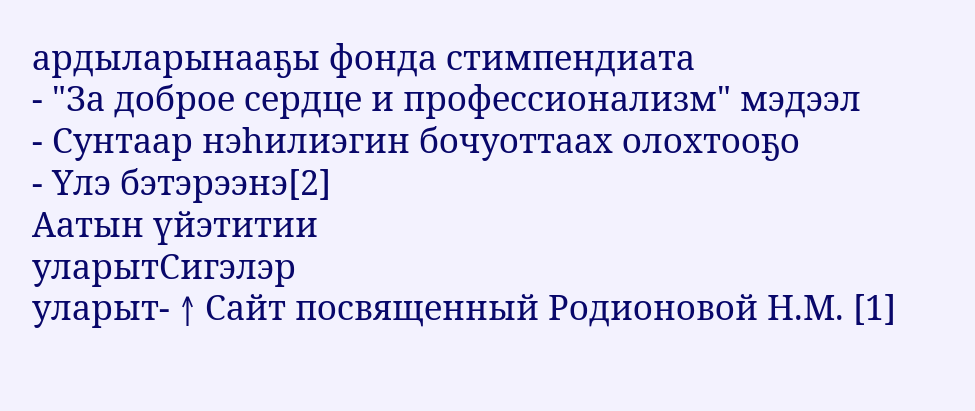ардыларынааҕы фонда стимпендиата
- "За доброе сердце и профессионализм" мэдээл
- Сунтаар нэһилиэгин бочуоттаах олохтооҕо
- Үлэ бэтэрээнэ[2]
Аатын үйэтитии
уларытСигэлэр
уларыт- ↑ Сайт посвященный Родионовой Н.М. [1]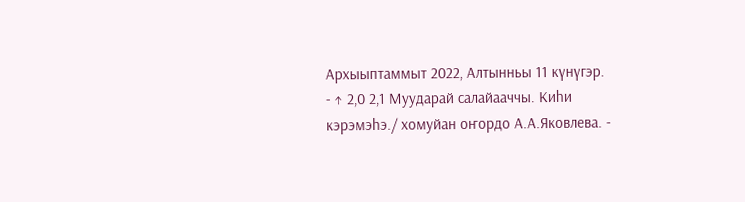Архыыптаммыт 2022, Алтынньы 11 күнүгэр.
- ↑ 2,0 2,1 Муударай салайааччы. Киһи кэрэмэһэ./ хомуйан оҥордо А.А.Яковлева. -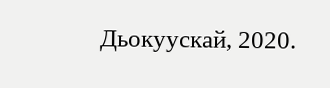Дьокуускай, 2020.